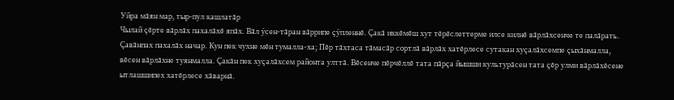Уйра мăян мар, тыр-пул кашлатăр
Чылай çĕрте вăрлăх пахалăхĕ япăх. Вăл ÿсен-тăран вăррипе çÿпленнĕ. Çакă иккĕмĕш хут тĕрĕслеттерме илсе килнĕ вăрлăхсенче те палăрать. Çавăнпах пахалăх начар. Кун пек чухне мĕн тумалла-ха; Пĕр тăхтаса тăмасăр сортлă вăрлăх хатĕрлесе сутакан хуçалăхсемпе çыхăнмалла, вĕсен вăрлăхне туянмалла. Çакăн пек хуçалăхсем районта улттă. Вĕсенче пĕрчĕллĕ тата пăрçа йышши культурăсен тата çĕр улми вăрлăхĕсене ытлашшипех хатĕрлесе хăварнă.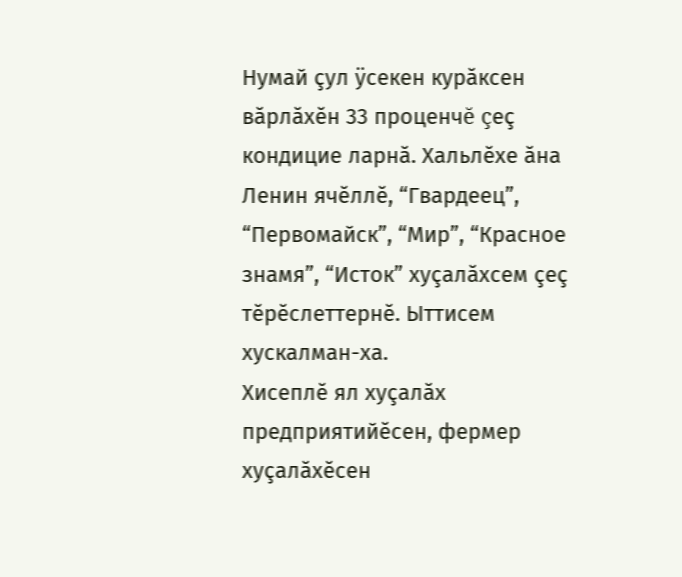Нумай çул ÿсекен курăксен вăрлăхĕн 33 проценчĕ çеç кондицие ларнă. Хальлĕхе ăна Ленин ячĕллĕ, “Гвардеец”, “Первомайск”, “Мир”, “Красное знамя”, “Исток” хуçалăхсем çеç тĕрĕслеттернĕ. Ыттисем хускалман-ха.
Хисеплĕ ял хуçалăх предприятийĕсен, фермер хуçалăхĕсен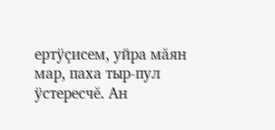ертÿçисем, уйра мăян мар, паха тыр-пул ÿстересчĕ. Ан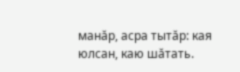манăр, асра тытăр: кая юлсан, каю шăтать.